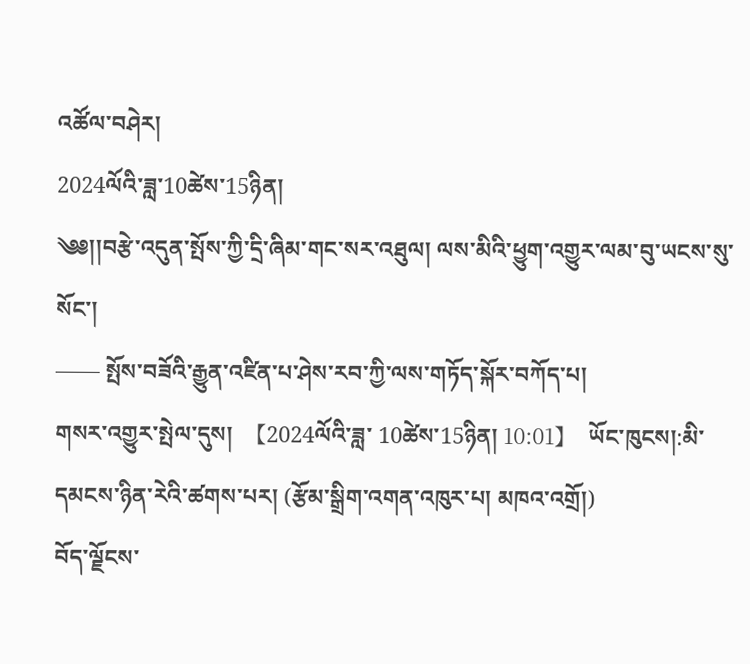འཚོལ་བཤེར།
2024ལོའི་ཟླ་10ཚེས་15ཉིན།
༄༅།།བརྩེ་འདུན་སྤོས་ཀྱི་དྲི་ཞིམ་གང་སར་འཐུལ། ལས་མིའི་ཕྱུག་འགྱུར་ལམ་བུ་ཡངས་སུ་སོང་།
—— སྤོས་བཟོའི་རྒྱུན་འཛིན་པ་ཤེས་རབ་ཀྱི་ལས་གཏོད་སྐོར་བཀོད་པ།
གསར་འགྱུར་སྤེལ་དུས།  【2024ལོའི་ཟླ་ 10ཚེས་15ཉིན། 10:01】  ཡོང་ཁུངས།:མི་དམངས་ཉིན་རེའི་ཚགས་པར། (རྩོམ་སྒྲིག་འགན་འཁུར་པ། མཁའ་འགྲོ།)
བོད་ལྗོངས་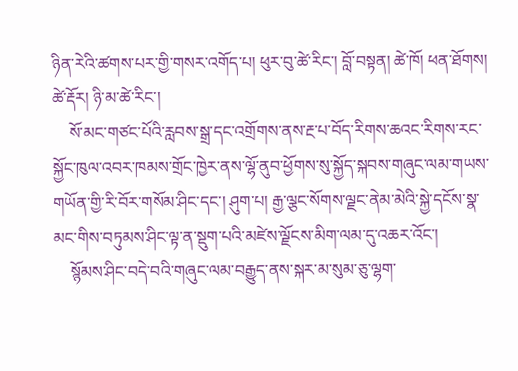ཉིན་རེའི་ཚགས་པར་གྱི་གསར་འགོད་པ། ཕུར་བུ་ཚེ་རིང་། བློ་བསྟན། ཚེ་ཁོ། ཕན་ཐོགས། ཚེ་རྡོར། ཉི་མ་ཚེ་རིང་།
    སོ་མང་གཙང་པོའི་རླབས་སྒྲ་དང་འགྲོགས་ནས་རྔ་པ་བོད་རིགས་ཆའང་རིགས་རང་སྐྱོང་ཁུལ་འབར་ཁམས་གྲོང་ཁྱེར་ནས་ལྷོ་ནུབ་ཕྱོགས་སུ་སྐྱོད་སྐབས་གཞུང་ལམ་གཡས་གཡོན་གྱི་རི་བོར་གསོམ་ཤིང་དང་། ཤུག་པ། རྒྱ་ལྕང་སོགས་ལྗང་ནེམ་མེའི་སྐྱེ་དངོས་སྣ་མང་གིས་བཏུམས་ཤིང་ལྟ་ན་སྡུག་པའི་མཛེས་ལྗོངས་མིག་ལམ་དུ་འཆར་འོང་།
    སྙོམས་ཤིང་བདེ་བའི་གཞུང་ལམ་བརྒྱུད་ནས་སྐར་མ་སུམ་ཅུ་ལྷག་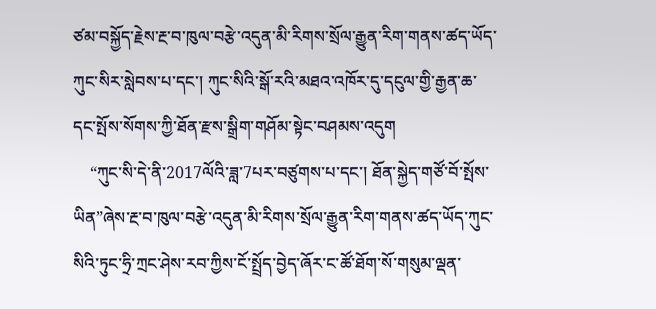ཙམ་བསྐྱོད་རྗེས་རྔ་བ་ཁུལ་བརྩེ་འདུན་མི་རིགས་སྲོལ་རྒྱུན་རིག་གནས་ཚད་ཡོད་ཀུང་སིར་སླེབས་པ་དང་། ཀུང་སིའི་སྒོ་རའི་མཐའ་འཁོར་དུ་དངུལ་གྱི་རྒྱན་ཆ་དང་སྤོས་སོགས་ཀྱི་ཐོན་རྫས་སྒྲིག་གཤོམ་སྟེང་བཤམས་འདུག
    “ཀུང་སི་དེ་ནི་2017ལོའི་ཟླ་7པར་བཙུགས་པ་དང་། ཐོན་སྐྱེད་གཙོ་བོ་སྤོས་ཡིན”ཞེས་རྔ་བ་ཁུལ་བརྩེ་འདུན་མི་རིགས་སྲོལ་རྒྱུན་རིག་གནས་ཚད་ཡོད་ཀུང་སིའི་ཏུང་ཧྲི་ཀྲང་ཤེས་རབ་ཀྱིས་ངོ་སྤྲོད་བྱེད་ཞོར་ང་ཚོ་ཐོག་སོ་གསུམ་ལྡན་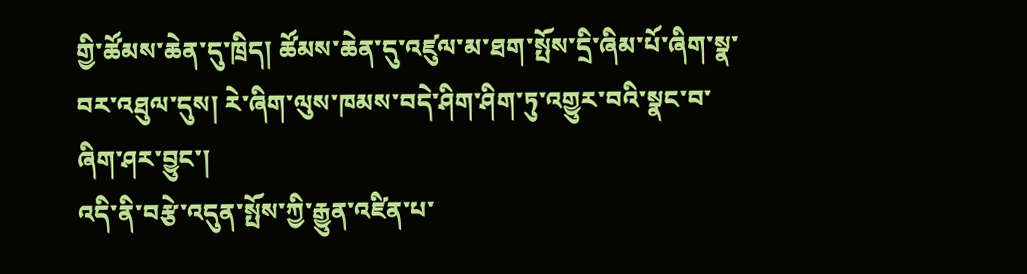གྱི་ཚོམས་ཆེན་དུ་ཁྲིད། ཚོམས་ཆེན་དུ་འཛུལ་མ་ཐག་སྤོས་དྲི་ཞིམ་པོ་ཞིག་སྣ་བར་འཐུལ་དུས། རེ་ཞིག་ལུས་ཁམས་བདེ་ཤིག་ཤིག་ཏུ་འགྱུར་བའི་སྣང་བ་ཞིག་ཤར་བྱུང་།
འདི་ནི་བརྩེ་འདུན་སྤོས་ཀྱི་རྒྱུན་འཛིན་པ་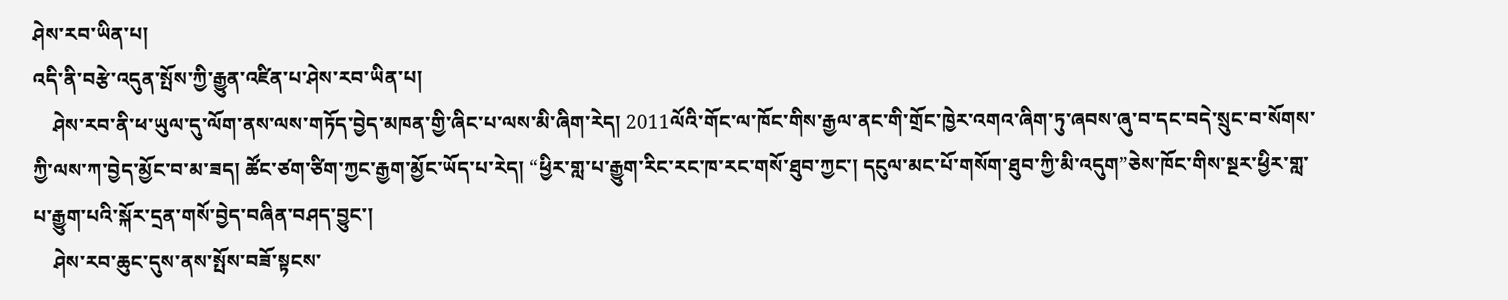ཤེས་རབ་ཡིན་པ།
འདི་ནི་བརྩེ་འདུན་སྤོས་ཀྱི་རྒྱུན་འཛིན་པ་ཤེས་རབ་ཡིན་པ།
    ཤེས་རབ་ནི་ཕ་ཡུལ་དུ་ལོག་ནས་ལས་གཏོད་བྱེད་མཁན་གྱི་ཞིང་པ་ལས་མི་ཞིག་རེད། 2011ལོའི་གོང་ལ་ཁོང་གིས་རྒྱལ་ནང་གི་གྲོང་ཁྱེར་འགའ་ཞིག་ཏུ་ཞབས་ཞུ་བ་དང་བདེ་སྲུང་བ་སོགས་ཀྱི་ལས་ཀ་བྱེད་མྱོང་བ་མ་ཟད། ཚོང་ཙག་ཙིག་ཀྱང་རྒྱག་མྱོང་ཡོད་པ་རེད། “ཕྱིར་གླ་པ་རྒྱུག་རིང་རང་ཁ་རང་གསོ་ཐུབ་ཀྱང་། དངུལ་མང་པོ་གསོག་ཐུབ་ཀྱི་མི་འདུག”ཅེས་ཁོང་གིས་སྔར་ཕྱིར་གླ་པ་རྒྱུག་པའི་སྐོར་དྲན་གསོ་བྱེད་བཞིན་བཤད་བྱུང་།
    ཤེས་རབ་ཆུང་དུས་ནས་སྤོས་བཟོ་སྟངས་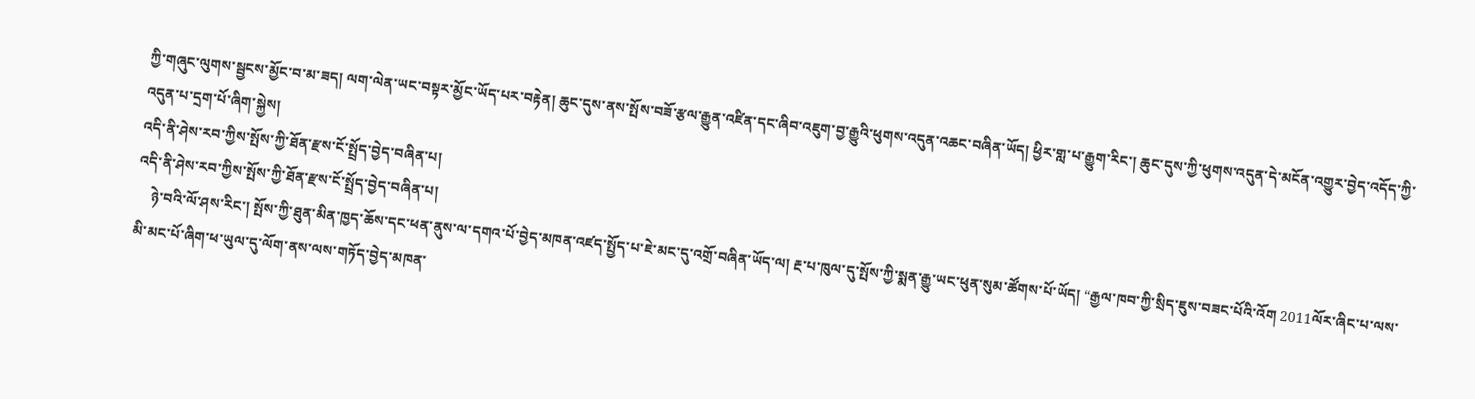ཀྱི་གཞུང་ལུགས་སྦྱངས་མྱོང་བ་མ་ཟད། ལག་ལེན་ཡང་བསྟར་མྱོང་ཡོད་པར་བརྟེན། ཆུང་དུས་ནས་སྤོས་བཟོ་རྩལ་རྒྱུན་འཛིན་དང་ཞིབ་འཇུག་བྱ་རྒྱུའི་ཕུགས་འདུན་འཆང་བཞིན་ཡོད། ཕྱིར་གླ་པ་རྒྱུག་རིང་། ཆུང་དུས་ཀྱི་ཕུགས་འདུན་དེ་མངོན་འགྱུར་བྱེད་འདོད་ཀྱི་འདུན་པ་དྲག་པོ་ཞིག་སྐྱེས།
འདི་ནི་ཤེས་རབ་ཀྱིས་སྤོས་ཀྱི་ཐོན་རྫས་ངོ་སྤྲོད་བྱེད་བཞིན་པ།
འདི་ནི་ཤེས་རབ་ཀྱིས་སྤོས་ཀྱི་ཐོན་རྫས་ངོ་སྤྲོད་བྱེད་བཞིན་པ།
    ཉེ་བའི་ལོ་ཤས་རིང་། སྤོས་ཀྱི་ཐུན་མིན་ཁྱད་ཆོས་དང་ཕན་ནུས་ལ་དགའ་པོ་བྱེད་མཁན་འཛད་སྤྱོད་པ་ཇེ་མང་དུ་འགྲོ་བཞིན་ཡོད་ལ། རྔ་པ་ཁུལ་དུ་སྤོས་ཀྱི་སྨན་རྒྱུ་ཡང་ཕུན་སུམ་ཚོགས་པོ་ཡོད། “རྒྱལ་ཁབ་ཀྱི་སྲིད་ཇུས་བཟང་པོའི་འོག 2011ལོར་ཞིང་པ་ལས་མི་མང་པོ་ཞིག་ཕ་ཡུལ་དུ་ལོག་ནས་ལས་གཏོད་བྱེད་མཁན་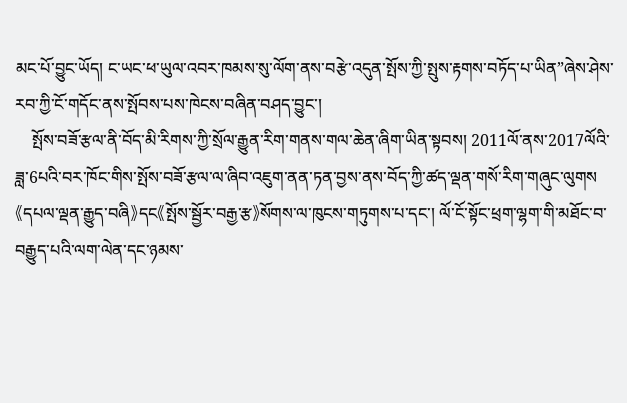མང་པོ་བྱུང་ཡོད། ང་ཡང་ཕ་ཡུལ་འབར་ཁམས་སུ་ལོག་ནས་བརྩེ་འདུན་སྤོས་ཀྱི་སྤུས་རྟགས་བཏོད་པ་ཡིན”ཞེས་ཤེས་རབ་ཀྱི་ངོ་གདོང་ནས་སྤོབས་པས་ཁེངས་བཞིན་བཤད་བྱུང་།
    སྤོས་བཟོ་རྩལ་ནི་བོད་མི་རིགས་ཀྱི་སྲོལ་རྒྱུན་རིག་གནས་གལ་ཆེན་ཞིག་ཡིན་སྟབས། 2011ལོ་ནས་2017ལོའི་ཟླ་6པའི་བར་ཁོང་གིས་སྤོས་བཟོ་རྩལ་ལ་ཞིབ་འཇུག་ནན་ཏན་བྱས་ནས་བོད་ཀྱི་ཚད་ལྡན་གསོ་རིག་གཞུང་ལུགས《དཔལ་ལྡན་རྒྱུད་བཞི》དང《སྤོས་སྦྱོར་བརྒྱ་རྩ》སོགས་ལ་ཁུངས་གཏུགས་པ་དང་། ལོ་ངོ་སྟོང་ཕྲག་ལྷག་གི་མཐོང་བ་བརྒྱུད་པའི་ལག་ལེན་དང་ཉམས་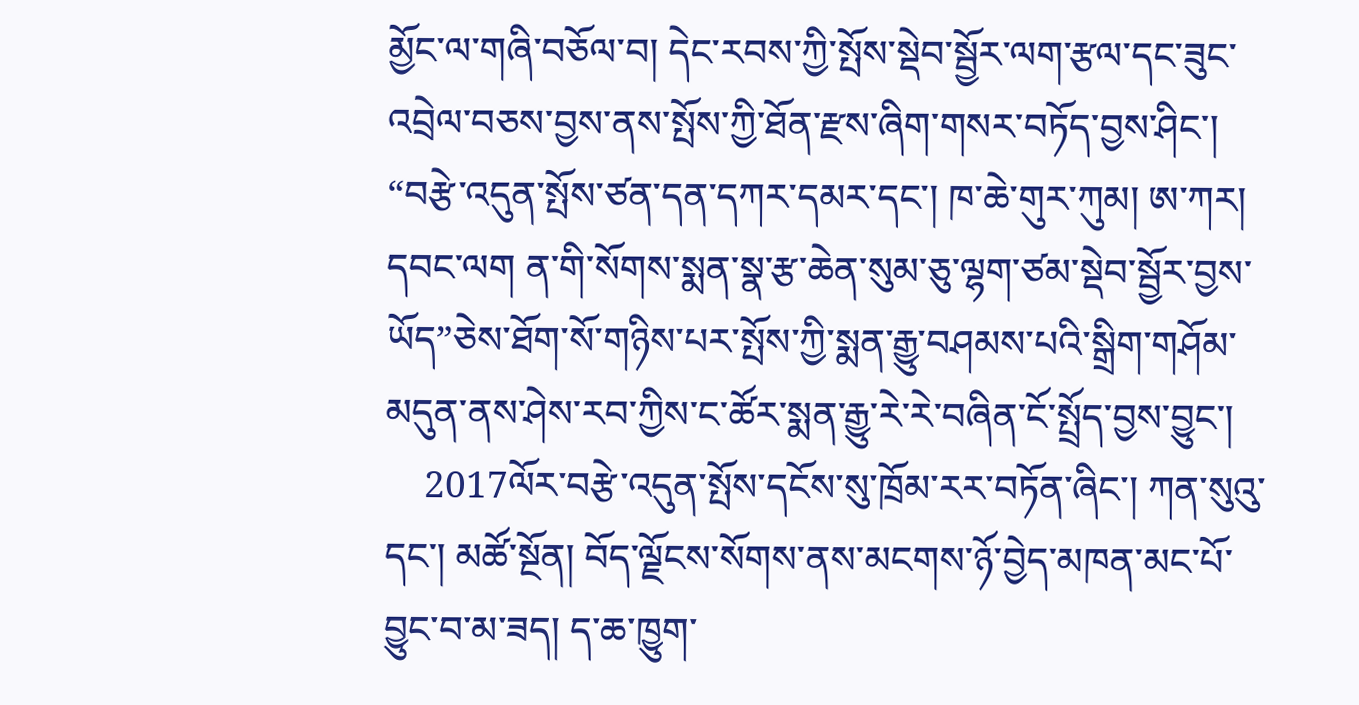མྱོང་ལ་གཞི་བཅོལ་བ། དེང་རབས་ཀྱི་སྤོས་སྡེབ་སྦྱོར་ལག་རྩལ་དང་ཟུང་འབྲེལ་བཅས་བྱས་ནས་སྤོས་ཀྱི་ཐོན་རྫས་ཞིག་གསར་བཏོད་བྱས་ཤིང་། “བརྩེ་འདུན་སྤོས་ཙན་དན་དཀར་དམར་དང་། ཁ་ཆེ་གུར་ཀུམ། ཨ་ཀར། དབང་ལག ན་གི་སོགས་སྨན་སྣ་རྩ་ཆེན་སུམ་ཅུ་ལྷག་ཙམ་སྡེབ་སྦྱོར་བྱས་ཡོད”ཅེས་ཐོག་སོ་གཉིས་པར་སྤོས་ཀྱི་སྨན་རྒྱུ་བཤམས་པའི་སྒྲིག་གཤོམ་མདུན་ནས་ཤེས་རབ་ཀྱིས་ང་ཚོར་སྨན་རྒྱུ་རེ་རེ་བཞིན་ངོ་སྤྲོད་བྱས་བྱུང་།
    2017ལོར་བརྩེ་འདུན་སྤོས་དངོས་སུ་ཁྲོམ་རར་བཏོན་ཞིང་། ཀན་སུའུ་དང་། མཚོ་སྔོན། བོད་ལྗོངས་སོགས་ནས་མངགས་ཉོ་བྱེད་མཁན་མང་པོ་བྱུང་བ་མ་ཟད། ད་ཆ་ཁྱུག་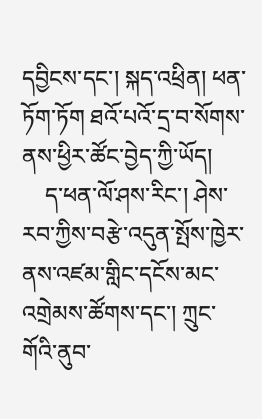དབྱིངས་དང་། སྐད་འཕྲིན། ཕན་ཏོག་ཏོག ཐའོ་པའོ་དྲ་བ་སོགས་ནས་ཕྱིར་ཚོང་བྱེད་ཀྱི་ཡོད།
    ད་ཕན་ལོ་ཤས་རིང་། ཤེས་རབ་ཀྱིས་བརྩེ་འདུན་སྤོས་ཁྱེར་ནས་འཛམ་གླིང་དངོས་མང་འགྲེམས་ཚོགས་དང་། ཀྲུང་གོའི་ནུབ་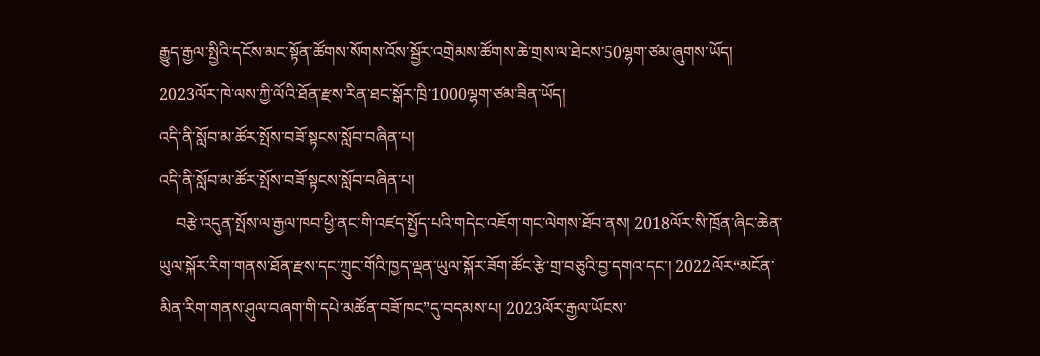རྒྱུད་རྒྱལ་སྤྱིའི་དངོས་མང་སྟོན་ཚོགས་སོགས་འོས་སྦྱོར་འགྲེམས་ཚོགས་ཆེ་གྲས་ལ་ཐེངས་50ལྷག་ཙམ་ཞུགས་ཡོད། 2023ལོར་ཁེ་ལས་ཀྱི་ལོའི་ཐོན་རྫས་རིན་ཐང་སྒོར་ཁྲི་1000ལྷག་ཙམ་ཟིན་ཡོད།
འདི་ནི་སློབ་མ་ཚོར་སྤོས་བཟོ་སྟངས་སློབ་བཞིན་པ།
འདི་ནི་སློབ་མ་ཚོར་སྤོས་བཟོ་སྟངས་སློབ་བཞིན་པ།
    བརྩེ་འདུན་སྤོས་ལ་རྒྱལ་ཁབ་ཕྱི་ནང་གི་འཛད་སྤྱོད་པའི་གདེང་འཇོག་གང་ལེགས་ཐོབ་ནས། 2018ལོར་སི་ཁྲོན་ཞིང་ཆེན་ཡུལ་སྐོར་རིག་གནས་ཐོན་རྫས་དང་ཀྲུང་གོའི་ཁྱད་ལྡན་ཡུལ་སྐོར་ཟོག་ཚོང་རྩེ་གྲ་བཅུའི་བྱ་དགའ་དང་། 2022ལོར“མངོན་མིན་རིག་གནས་ཤུལ་བཞག་གི་དཔེ་མཚོན་བཟོ་ཁང”དུ་བདམས་པ། 2023ལོར་རྒྱལ་ཡོངས་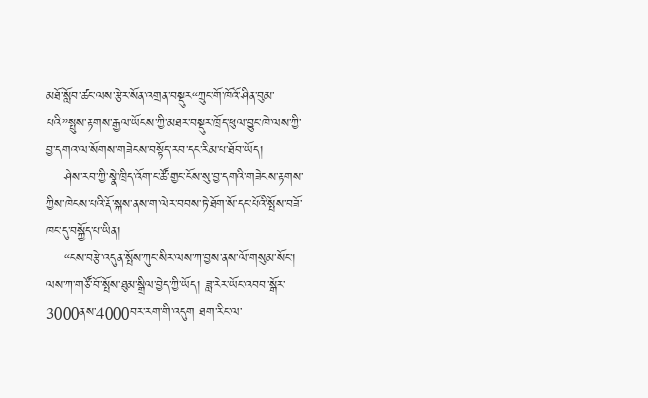མཐོ་སློབ་ཚང་ལས་རྩེར་སོན་འགྲན་བསྡུར“ཀྲུང་གོ་ཁོའོ་ཤིན་བུམ་པའི”སྤུས་རྟགས་རྒྱལ་ཡོངས་ཀྱི་མཐར་བསྡུར་ཁྲོད་ཕུལ་བྱུང་ཁེ་ལས་ཀྱི་བྱ་དགའ་ལ་སོགས་གཟེངས་བསྟོད་རབ་དང་རིམ་པ་ཐོབ་ཡོད།
    ཤེས་རབ་ཀྱི་སྣེ་ཁྲིད་འོག་ང་ཚོ་གྱང་ངོས་སུ་བྱ་དགའི་གཟེངས་རྟགས་ཀྱིས་ཁེངས་པའི་རྡོ་སྐས་ནས་ག་ལེར་བབས་ཏེ་ཐོག་སོ་དང་པོའི་སྤོས་བཟོ་ཁང་དུ་བསྐྱོད་པ་ཡིན།
    “ངས་བརྩེ་འདུན་སྤོས་ཀུང་སིར་ལས་ཀ་བྱས་ནས་ལོ་གསུམ་སོང་། ལས་ཀ་གཙོ་བོ་སྤོས་ཐུམ་སྒྲིལ་བྱེད་ཀྱི་ཡོད། ཟླ་རེར་ཡོང་འབབ་སྒོར་3000ནས་4000བར་རག་གི་འདུག ཐག་རིང་ལ་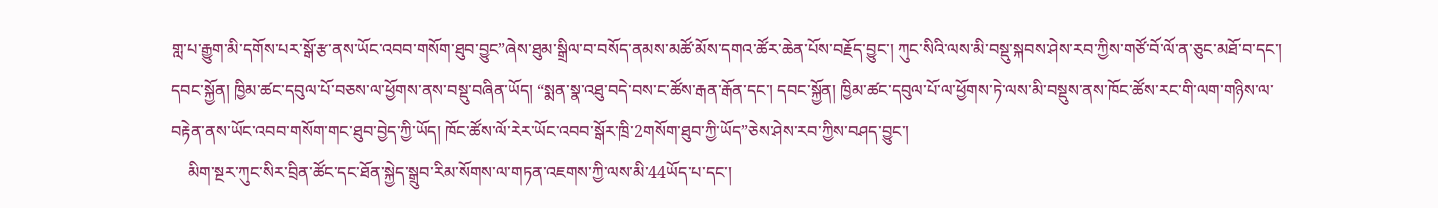གླ་པ་རྒྱུག་མི་དགོས་པར་སྒོ་རྩ་ནས་ཡོང་འབབ་གསོག་ཐུབ་བྱུང”ཞེས་ཐུམ་སྒྲིལ་བ་བསོད་ནམས་མཚོ་མོས་དགའ་ཚོར་ཆེན་པོས་བརྗོད་བྱུང་། ཀུང་སིའི་ལས་མི་བསྡུ་སྐབས་ཤེས་རབ་ཀྱིས་གཙོ་བོ་ལོ་ན་ཅུང་མཐོ་བ་དང་། དབང་སྐྱོན། ཁྱིམ་ཚང་དབུལ་པོ་བཅས་ལ་ཕྱོགས་ནས་བསྡུ་བཞིན་ཡོད། “སྨན་སྣ་འཐུ་བདེ་བས་ང་ཚོས་རྒན་རྒོན་དང་། དབང་སྐྱོན། ཁྱིམ་ཚང་དབུལ་པོ་ལ་ཕྱོགས་ཏེ་ལས་མི་བསྡུས་ནས་ཁོང་ཚོས་རང་གི་ལག་གཉིས་ལ་བརྟེན་ནས་ཡོང་འབབ་གསོག་གང་ཐུབ་བྱེད་ཀྱི་ཡོད། ཁོང་ཚོས་ལོ་རེར་ཡོང་འབབ་སྒོར་ཁྲི་2གསོག་ཐུབ་ཀྱི་ཡོད”ཅེས་ཤེས་རབ་ཀྱིས་བཤད་བྱུང་།
    མིག་སྔར་ཀུང་སིར་བྲིན་ཚོང་དང་ཐོན་སྐྱེད་སྒྲུབ་རིམ་སོགས་ལ་གཏན་འཇགས་ཀྱི་ལས་མི་44ཡོད་པ་དང་།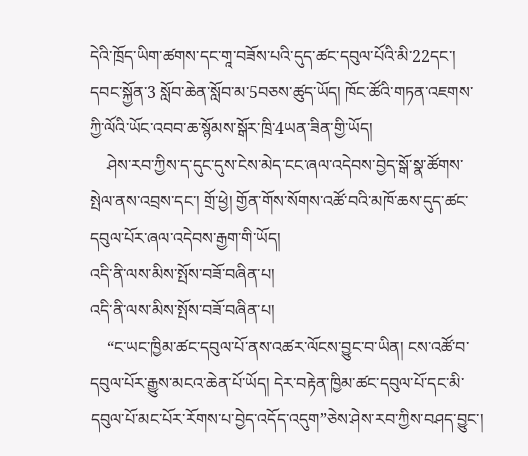དེའི་ཁྲོད་ཡིག་ཚགས་དང་གཱ་བཟོས་པའི་དུད་ཚང་དབུལ་པོའི་མི་22དང་། དབང་སྐྱོན་3 སློབ་ཆེན་སློབ་མ་5བཅས་ཚུད་ཡོད། ཁོང་ཚོའི་གཏན་འཇགས་ཀྱི་ལོའི་ཡོང་འབབ་ཆ་སྙོམས་སྒོར་ཁྲི་4ཡན་ཟིན་གྱི་ཡོད།
    ཤེས་རབ་ཀྱིས་ད་དུང་དུས་ངེས་མེད་ངང་ཞལ་འདེབས་བྱེད་སྒོ་སྣ་ཚོགས་སྤེལ་ནས་འབྲས་དང་། གྲོ་ཕྱེ། གྱོན་གོས་སོགས་འཚོ་བའི་མཁོ་ཆས་དུད་ཚང་དབུལ་པོར་ཞལ་འདེབས་རྒྱག་གི་ཡོད།
འདི་ནི་ལས་མིས་སྤོས་བཟོ་བཞིན་པ།
འདི་ནི་ལས་མིས་སྤོས་བཟོ་བཞིན་པ།
    “ང་ཡང་ཁྱིམ་ཚང་དབུལ་པོ་ནས་འཚར་ལོངས་བྱུང་བ་ཡིན། ངས་འཚོ་བ་དབུལ་པོར་རྒྱུས་མངའ་ཆེན་པོ་ཡོད། དེར་བརྟེན་ཁྱིམ་ཚང་དབུལ་པོ་དང་མི་དབུལ་པོ་མང་པོར་རོགས་པ་བྱེད་འདོད་འདུག”ཅེས་ཤེས་རབ་ཀྱིས་བཤད་བྱུང་།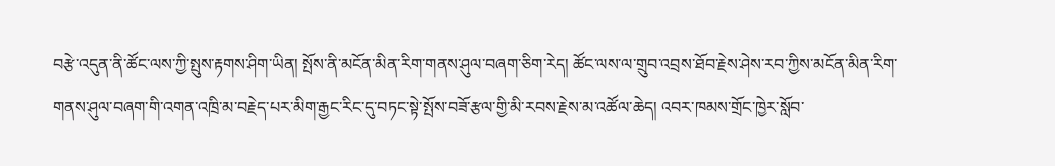བརྩེ་འདུན་ནི་ཚོང་ལས་ཀྱི་སྤུས་རྟགས་ཤིག་ཡིན། སྤོས་ནི་མངོན་མིན་རིག་གནས་ཤུལ་བཞག་ཅིག་རེད། ཚོང་ལས་ལ་གྲུབ་འབྲས་ཐོབ་རྗེས་ཤེས་རབ་ཀྱིས་མངོན་མིན་རིག་གནས་ཤུལ་བཞག་གི་འགན་འཁྲི་མ་བརྗེད་པར་མིག་རྒྱང་རིང་དུ་བཏང་སྟེ་སྤོས་བཟོ་རྩལ་གྱི་མི་རབས་རྗེས་མ་འཚོལ་ཆེད། འབར་ཁམས་གྲོང་ཁྱེར་སློབ་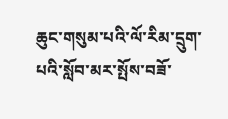ཆུང་གསུམ་པའི་ལོ་རིམ་དྲུག་པའི་སློབ་མར་སྤོས་བཟོ་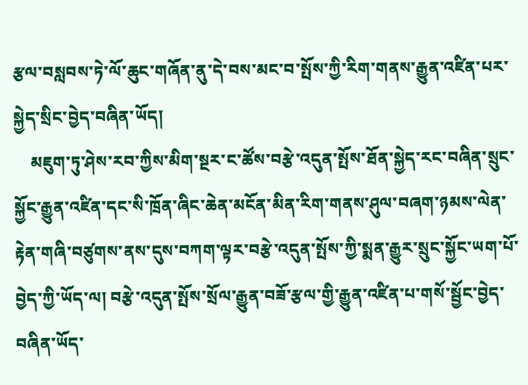རྩལ་བསླབས་ཏེ་ལོ་ཆུང་གཞོན་ནུ་དེ་བས་མང་བ་སྤོས་ཀྱི་རིག་གནས་རྒྱུན་འཛིན་པར་སྐྱེད་སྲིང་བྱེད་བཞིན་ཡོད།
    མཇུག་ཏུ་ཤེས་རབ་ཀྱིས་མིག་སྔར་ང་ཚོས་བརྩེ་འདུན་སྤོས་ཐོན་སྐྱེད་རང་བཞིན་སྲུང་སྐྱོང་རྒྱུན་འཛིན་དང་སི་ཁྲོན་ཞིང་ཆེན་མངོན་མིན་རིག་གནས་ཤུལ་བཞག་ཉམས་ལེན་རྟེན་གཞི་བཙུགས་ནས་དུས་བཀག་ལྟར་བརྩེ་འདུན་སྤོས་ཀྱི་སྨན་རྒྱུར་སྲུང་སྐྱོང་ཡག་པོ་བྱེད་ཀྱི་ཡོད་ལ། བརྩེ་འདུན་སྤོས་སྲོལ་རྒྱུན་བཟོ་རྩལ་གྱི་རྒྱུན་འཛིན་པ་གསོ་སྦྱོང་བྱེད་བཞིན་ཡོད་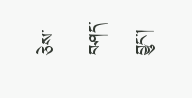ཅེས་བཤད་བྱུང་།